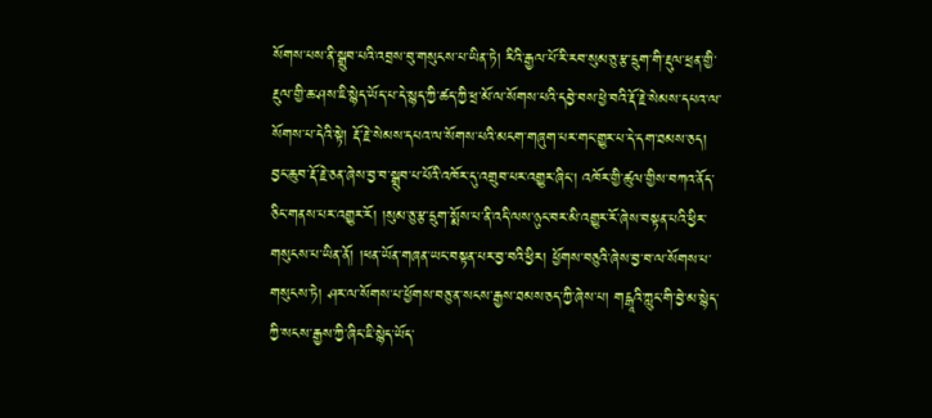སོགས་པས་ནི་སྒྲུབ་པའི་འབྲས་བུ་གསུངས་པ་ཡིན་ཏེ། རིའི་རྒྱལ་པོ་རི་རབ་སུམ་ཅུ་རྩ་དྲུག་གི་རྡུལ་ཕྲན་གྱི་རྔུལ་གྱི་ཆ་ཤས་ཇི་སྙེད་ཡོད་པ་དེ་སྙད་ཀྱི་ཚད་ཀྱི་ཕྲ་མོ་ལ་སོགས་པའི་དབྱེ་བས་ཕྱེ་བའི་རྡོ་རྗེ་སེམས་དཔའ་ལ་སོགས་པ་དེའི་སྟེ། རྡོ་རྗེ་སེམས་དཔའ་ལ་སོགས་པའི་མངག་གཞུག་པར་གང་གྱུར་པ་དེ་དག་ཐམས་ཅད། བྱང་ཆུབ་རྡོ་རྗེ་ཅན་ཞེས་བྱ་བ་སྒྲུབ་པ་པོའི་འཁོར་དུ་འགྲུབ་པར་འགྱུར་ཞིང་། འཁོར་གྱི་ཚུལ་གྱིས་བཀའ་ནོད་ཅིང་གནས་པར་འགྱུར་རོ། །སུམ་ཅུ་རྩ་དྲུག་སྨོས་པ་ནི་འདི་ལས་ཉུང་བར་མི་འགྱུར་རོ་ཞེས་བསྟན་པའི་ཕྱིར་གསུངས་པ་ཡིན་ནོ། །ཕན་ཡོན་གཞན་ཡང་བསྟན་པར་བྱ་བའི་ཕྱིར། ཕྱོགས་བཅུའི་ཞེས་བྱ་བ་ལ་སོགས་པ་གསུངས་ཏེ། ཤར་ལ་སོགས་པ་ཕྱོགས་བཅུ་ན་སངས་རྒྱས་ཐམས་ཅད་ཀྱི་ཞེས་པ། གངྒཱའི་ཀླུང་གི་བྱེ་མ་སྙེད་ཀྱི་སངས་རྒྱས་ཀྱི་ཞིང་ཇི་སྙེད་ཡོད་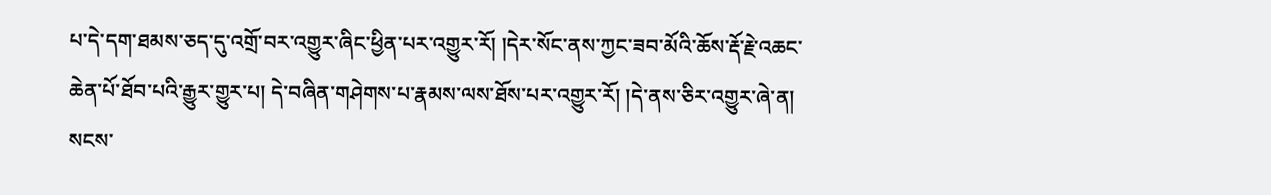པ་དེ་དག་ཐམས་ཅད་དུ་འགྲོ་བར་འགྱུར་ཞིང་ཕྱིན་པར་འགྱུར་རོ། །དེར་སོང་ནས་ཀྱང་ཟབ་མོའི་ཆོས་རྡོ་རྗེ་འཆང་ཆེན་པོ་ཐོབ་པའི་རྒྱུར་གྱུར་པ། དེ་བཞིན་གཤེགས་པ་རྣམས་ལས་ཐོས་པར་འགྱུར་རོ། །དེ་ནས་ཅིར་འགྱུར་ཞེ་ན། སངས་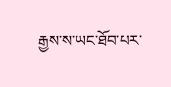རྒྱས་ས་ཡང་ཐོབ་པར་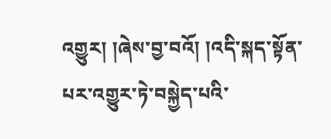འགྱུར། །ཞེས་བྱ་བའོ། །འདི་སྐད་སྟོན་པར་འགྱུར་ཏེ་བསྐྱེད་པའི་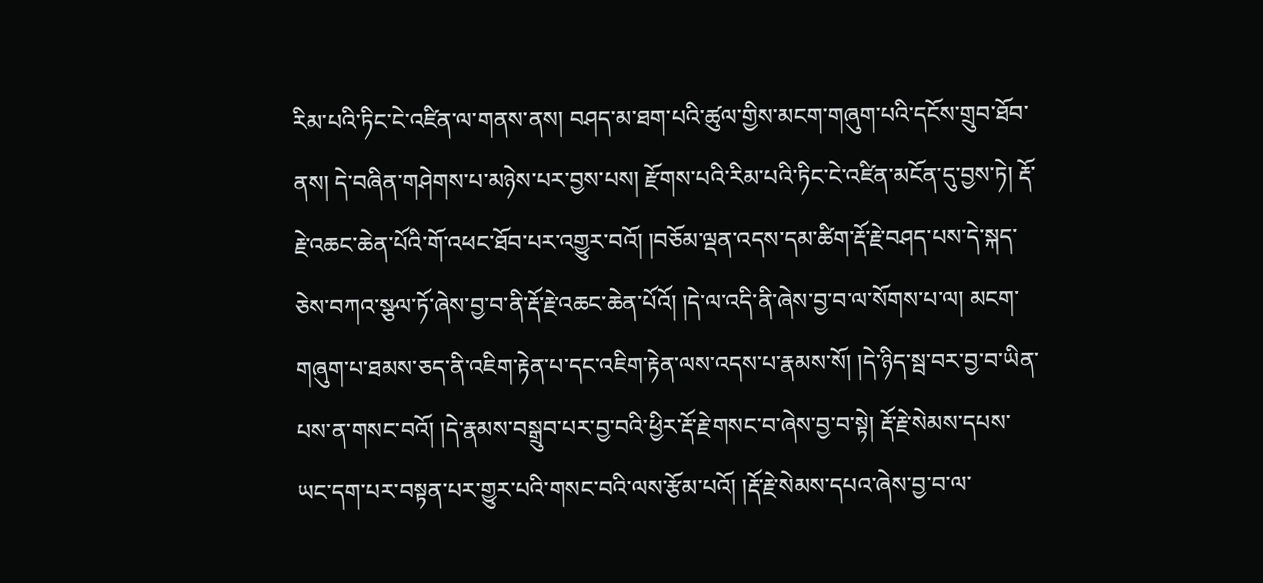རིམ་པའི་ཏིང་ངེ་འཛིན་ལ་གནས་ནས། བཤད་མ་ཐག་པའི་ཚུལ་གྱིས་མངག་གཞུག་པའི་དངོས་གྲུབ་ཐོབ་ནས། དེ་བཞིན་གཤེགས་པ་མཉེས་པར་བྱས་པས། རྫོགས་པའི་རིམ་པའི་ཏིང་ངེ་འཛིན་མངོན་དུ་བྱས་ཏེ། རྡོ་རྗེ་འཆང་ཆེན་པོའི་གོ་འཕང་ཐོབ་པར་འགྱུར་བའོ། །བཅོམ་ལྡན་འདས་དམ་ཚིག་རྡོ་རྗེ་བཤད་པས་དེ་སྐད་ཅེས་བཀའ་སྩལ་ཏོ་ཞེས་བྱ་བ་ནི་རྡོ་རྗེ་འཆང་ཆེན་པོའོ། །དེ་ལ་འདི་ནི་ཞེས་བྱ་བ་ལ་སོགས་པ་ལ། མངག་གཞུག་པ་ཐམས་ཅད་ནི་འཇིག་རྟེན་པ་དང་འཇིག་རྟེན་ལས་འདས་པ་རྣམས་སོ། །དེ་ཉིད་སྦ་བར་བྱ་བ་ཡིན་པས་ན་གསང་བའོ། །དེ་རྣམས་བསྒྲུབ་པར་བྱ་བའི་ཕྱིར་རྡོ་རྗེ་གསང་བ་ཞེས་བྱ་བ་སྟེ། རྡོ་རྗེ་སེམས་དཔས་ཡང་དག་པར་བསྟན་པར་གྱུར་པའི་གསང་བའི་ལས་རྩོམ་པའོ། །རྡོ་རྗེ་སེམས་དཔའ་ཞེས་བྱ་བ་ལ་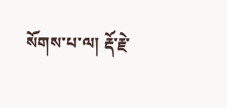སོགས་པ་ལ། རྡོ་རྗེ་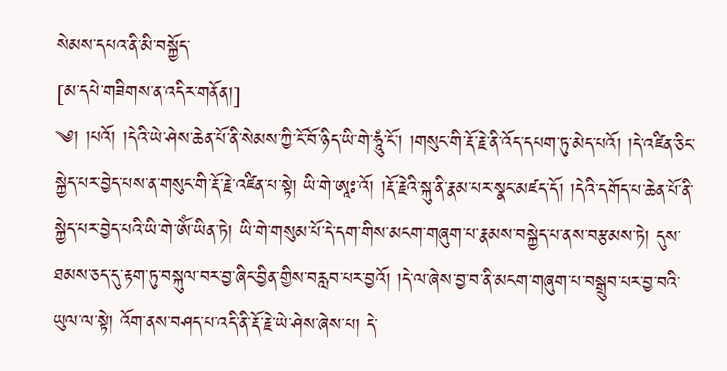སེམས་དཔའ་ནི་མི་བསྐྱོད་
[མ་དཔེ་གཟིགས་ན་འདིར་གནོན།]
༄། །པའོ། །དེའི་ཡེ་ཤེས་ཆེན་པོ་ནི་སེམས་ཀྱི་ངོ་བོ་ཉིད་ཡི་གེ་ཧཱུཾ་ངོ་། །གསུང་གི་རྡོ་རྗེ་ནི་འོད་དཔག་ཏུ་མེད་པའོ། །དེ་འཛིན་ཅིང་སྐྱེད་པར་བྱེད་པས་ན་གསུང་གི་རྡོ་རྗེ་འཛིན་པ་སྟེ། ཡི་གེ་ཨཱཿ་འོ། །རྡོ་རྗེའི་སྐུ་ནི་རྣམ་པར་སྣང་མཛད་དོ། །དེའི་དགོད་པ་ཆེན་པོ་ནི་སྐྱེད་པར་བྱེད་པའི་ཡི་གེ་ཨོཾ་ཡིན་ཏེ། ཡི་གེ་གསུམ་པོ་དེ་དག་གིས་མངག་གཞུག་པ་རྣམས་བསྐྱེད་པ་ནས་བརྩམས་ཏེ། དུས་ཐམས་ཅད་དུ་རྟག་ཏུ་བསྐུལ་བར་བྱ་ཞིང་བྱིན་གྱིས་བརླབ་པར་བྱའོ། །དེ་ལ་ཞེས་བྱ་བ་ནི་མངག་གཞུག་པ་བསྒྲུབ་པར་བྱ་བའི་ཡུལ་ལ་སྟེ། འོག་ནས་བཤད་པ་འདི་ནི་རྡོ་རྗེ་ཡེ་ཤེས་ཞེས་པ། དེ་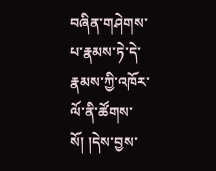བཞིན་གཤེགས་པ་རྣམས་ཏེ་དེ་རྣམས་ཀྱི་འཁོར་ལོ་ནི་ཚོགས་སོ། །དེས་བྱས་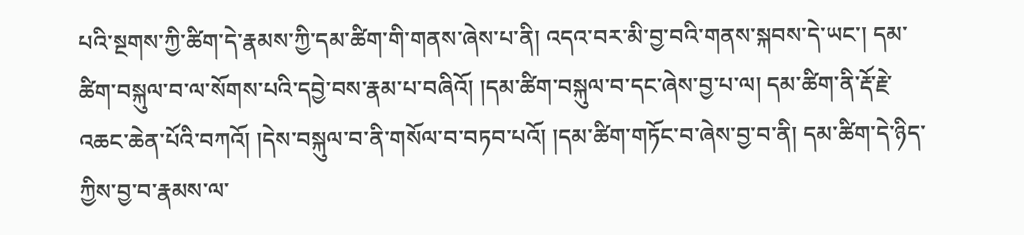པའི་སྔགས་ཀྱི་ཚིག་དེ་རྣམས་ཀྱི་དམ་ཚིག་གི་གནས་ཞེས་པ་ནི། འདའ་བར་མི་བྱ་བའི་གནས་སྐབས་དེ་ཡང་། དམ་ཚིག་བསྐུལ་བ་ལ་སོགས་པའི་དབྱེ་བས་རྣམ་པ་བཞིའོ། །དམ་ཚིག་བསྐུལ་བ་དང་ཞེས་བྱ་པ་ལ། དམ་ཚིག་ནི་རྡོ་རྗེ་འཆང་ཆེན་པོའི་བཀའོ། །དེས་བསྐུལ་བ་ནི་གསོལ་བ་བཏབ་པའོ། །དམ་ཚིག་གཏོང་བ་ཞེས་བྱ་བ་ནི། དམ་ཚིག་དེ་ཉིད་ཀྱིས་བྱ་བ་རྣམས་ལ་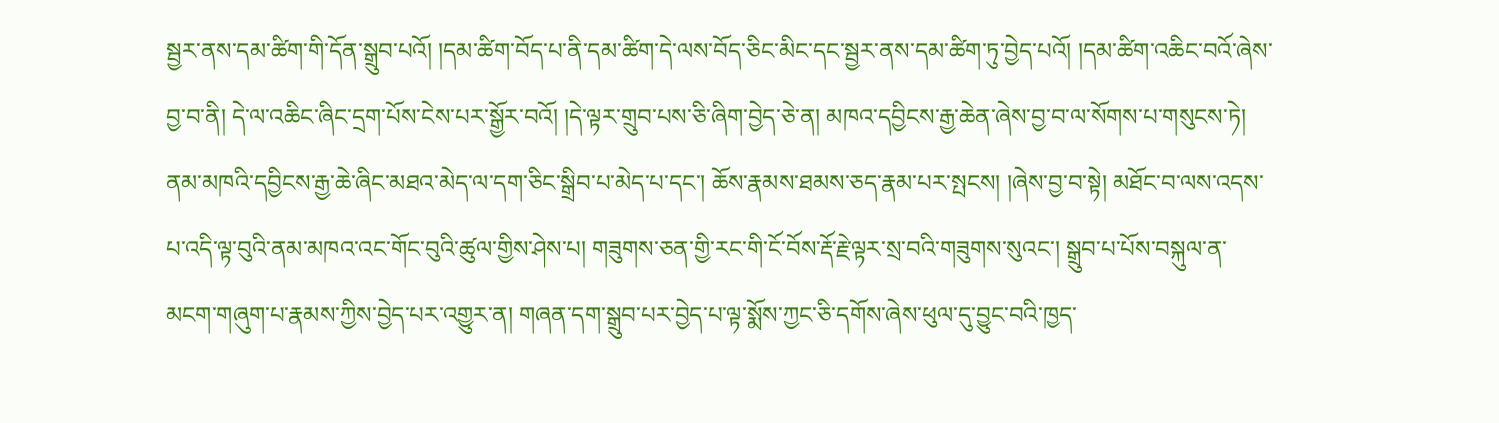སྦྱར་ནས་དམ་ཚིག་གི་དོན་སྒྲུབ་པའོ། །དམ་ཚིག་བོད་པ་ནི་དམ་ཚིག་དེ་ལས་བོད་ཅིང་མིང་དང་སྦྱར་ནས་དམ་ཚིག་ཏུ་བྱེད་པའོ། །དམ་ཚིག་འཆིང་བའོ་ཞེས་བྱ་བ་ནི། དེ་ལ་འཆིང་ཞིང་དྲག་པོས་ངེས་པར་སྒྱོར་བའོ། །དེ་ལྟར་གྲུབ་པས་ཅི་ཞིག་བྱེད་ཅེ་ན། མཁའ་དབྱིངས་རྒྱ་ཆེན་ཞེས་བྱ་བ་ལ་སོགས་པ་གསུངས་ཏེ། ནམ་མཁའི་དབྱིངས་རྒྱ་ཆེ་ཞིང་མཐའ་མེད་ལ་དག་ཅིང་སྒྲིབ་པ་མེད་པ་དང་། ཆོས་རྣམས་ཐམས་ཅད་རྣམ་པར་སྤངས། །ཞེས་བྱ་བ་སྟེ། མཐོང་བ་ལས་འདས་པ་འདི་ལྟ་བུའི་ནམ་མཁའ་འང་གོང་བུའི་ཚུལ་གྱིས་ཤེས་པ། གཟུགས་ཅན་གྱི་རང་གི་ངོ་བོས་རྡོ་རྗེ་ལྟར་སྲ་བའི་གཟུགས་སུའང་། སྒྲུབ་པ་པོས་བསྐུལ་ན་མངག་གཞུག་པ་རྣམས་ཀྱིས་བྱེད་པར་འགྱུར་ན། གཞན་དག་སྒྲུབ་པར་བྱེད་པ་ལྟ་སྨོས་ཀྱང་ཅི་དགོས་ཞེས་ཕུལ་དུ་བྱུང་བའི་ཁྱད་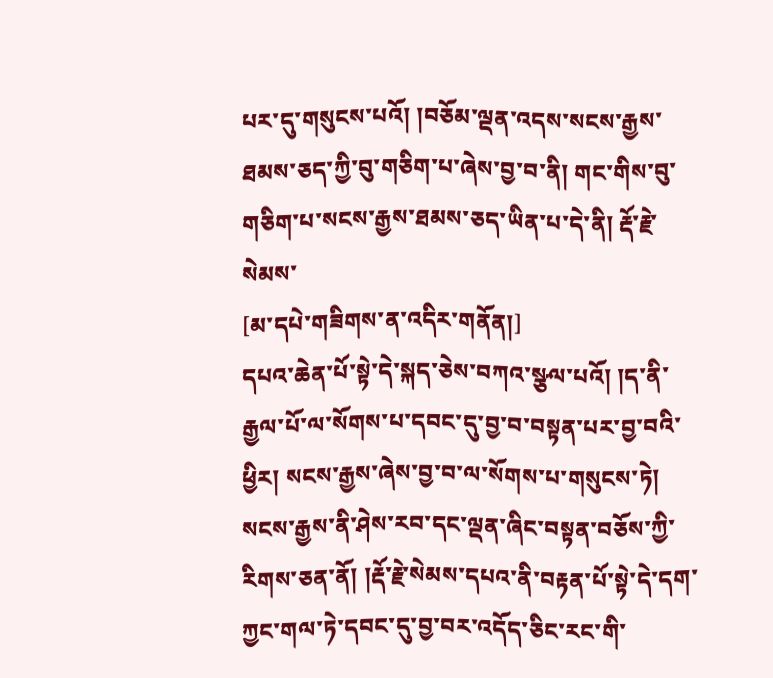པར་དུ་གསུངས་པའོ། །བཅོམ་ལྡན་འདས་སངས་རྒྱས་ཐམས་ཅད་ཀྱི་བུ་གཅིག་པ་ཞེས་བྱ་བ་ནི། གང་གིས་བུ་གཅིག་པ་སངས་རྒྱས་ཐམས་ཅད་ཡིན་པ་དེ་ནི། རྡོ་རྗེ་སེམས་
[མ་དཔེ་གཟིགས་ན་འདིར་གནོན།]
དཔའ་ཆེན་པོ་སྟེ་དེ་སྐད་ཅེས་བཀའ་སྩལ་པའོ། །ད་ནི་རྒྱལ་པོ་ལ་སོགས་པ་དབང་དུ་བྱ་བ་བསྟན་པར་བྱ་བའི་ཕྱིར། སངས་རྒྱས་ཞེས་བྱ་བ་ལ་སོགས་པ་གསུངས་ཏེ། སངས་རྒྱས་ནི་ཤེས་རབ་དང་ལྡན་ཞིང་བསྟན་བཅོས་ཀྱི་རིགས་ཅན་ནོ། །རྡོ་རྗེ་སེམས་དཔའ་ནི་བརྟན་པོ་སྟེ་དེ་དག་ཀྱང་གལ་ཏེ་དབང་དུ་བྱ་བར་འདོད་ཅིང་རང་གི་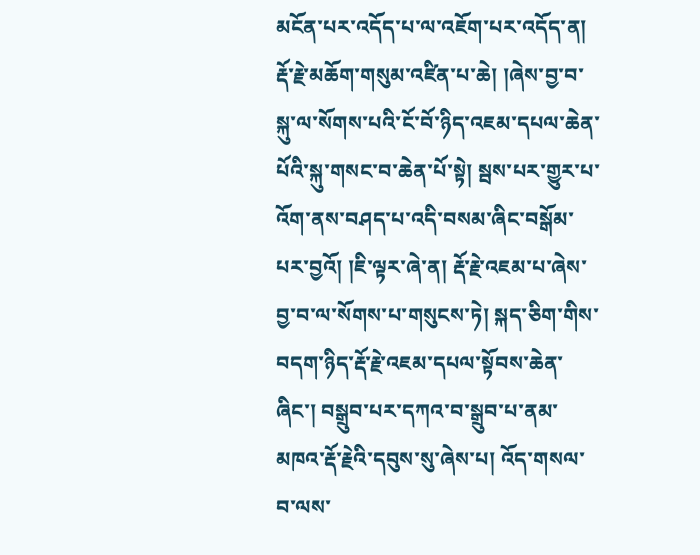མངོན་པར་འདོད་པ་ལ་འཇོག་པར་འདོད་ན། རྡོ་རྗེ་མཆོག་གསུམ་འཛིན་པ་ཆེ། །ཞེས་བྱ་བ་སྐུ་ལ་སོགས་པའི་ངོ་བོ་ཉིད་འཇམ་དཔལ་ཆེན་པོའི་སྐུ་གསང་བ་ཆེན་པོ་སྟེ། སྦས་པར་གྱུར་པ་འོག་ནས་བཤད་པ་འདི་བསམ་ཞིང་བསྒོམ་པར་བྱའོ། །ཇི་ལྟར་ཞེ་ན། རྡོ་རྗེ་འཇམ་པ་ཞེས་བྱ་བ་ལ་སོགས་པ་གསུངས་ཏེ། སྐད་ཅིག་གིས་བདག་ཉིད་རྡོ་རྗེ་འཇམ་དཔལ་སྟོབས་ཆེན་ཞིང་། བསྒྲུབ་པར་དཀའ་བ་སྒྲུབ་པ་ནམ་མཁའ་རྡོ་རྗེའི་དབུས་སུ་ཞེས་པ། འོད་གསལ་བ་ལས་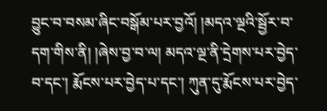བྱུང་བ་བསམ་ཞིང་བསྒོམ་པར་བྱའོ། །མདའ་ལྔའི་སྦྱོར་བ་དག་གིས་ནི། །ཞེས་བྱ་བ་ལ། མདའ་ལྔ་ནི་དྲེགས་པར་བྱེད་བ་དང་། རྨོངས་པར་བྱེད་པ་དང་། ཀུན་དུ་རྨོངས་པར་བྱེད་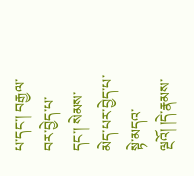པ་དང་། བརྒྱལ་བར་བྱེད་པ་དང་། སེམས་མེད་པར་བྱེད་པ་སྟེ་མདའ་ལྔའོ། །དེ་རྣམས་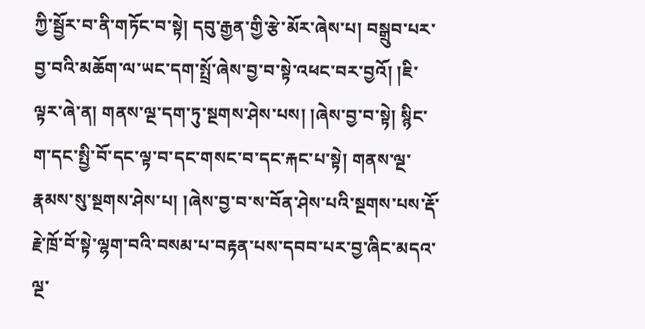ཀྱི་སྦྱོར་བ་ནི་གཏོང་བ་སྟེ། དབུ་རྒྱན་གྱི་རྩེ་མོར་ཞེས་པ། བསྒྲུབ་པར་བྱ་བའི་མཆོག་ལ་ཡང་དག་སྤྲོ་ཞེས་བྱ་བ་སྟེ་འཕང་བར་བྱའོ། །ཇི་ལྟར་ཞེ་ན། གནས་ལྔ་དག་ཏུ་སྔགས་ཤེས་པས། །ཞེས་བྱ་བ་སྟེ། སྙིང་ག་དང་སྤྱི་བོ་དང་ལྟ་བ་དང་གསང་བ་དང་རྐང་པ་སྟེ། གནས་ལྔ་རྣམས་སུ་སྔགས་ཤེས་པ། །ཞེས་བྱ་བ་ས་བོན་ཤེས་པའི་སྔགས་པས་རྡོ་རྗེ་ཁྲོ་བོ་སྟེ་ལྷག་བའི་བསམ་པ་བརྟན་པས་དབབ་པར་བྱ་ཞིང་མདའ་ལྔ་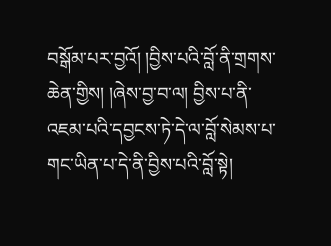བསྒོམ་པར་བྱའོ། །བྱིས་པའི་བློ་ནི་གྲགས་ཆེན་གྱིས། །ཞེས་བྱ་བ་ལ། བྱིས་པ་ནི་འཇམ་པའི་དབྱངས་ཏེ་དེ་ལ་བློ་སེམས་པ་གང་ཡིན་པ་དེ་ནི་བྱིས་པའི་བློ་སྟེ།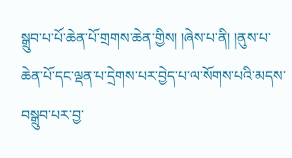སྒྲུབ་པ་པོ་ཆེན་པོ་གྲགས་ཆེན་གྱིས། །ཞེས་པ་ནི། །ནུས་པ་ཆེན་པོ་དང་ལྡན་པ་དྲེགས་པར་བྱེད་པ་ལ་སོགས་པའི་མདས་བསྒྲུབ་པར་བྱ་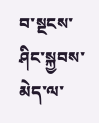བ་སྔངས་ཤིང་སྐྱབས་མེད་ལ་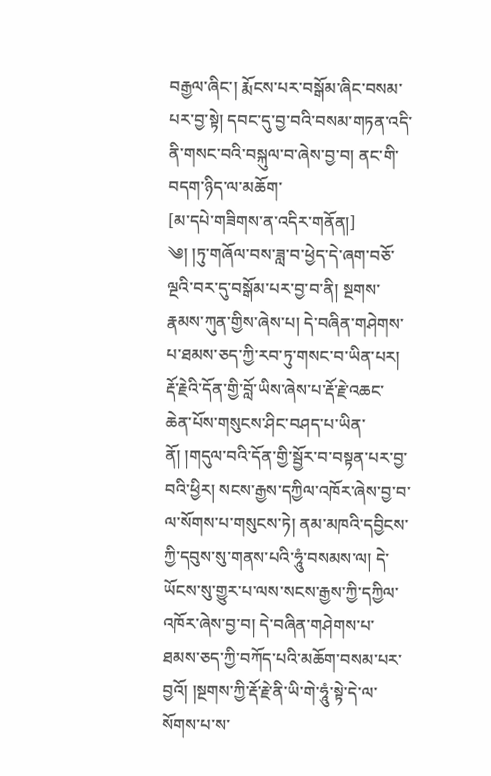བརྒྱལ་ཞིང་། རྨོངས་པར་བསྒོམ་ཞིང་བསམ་པར་བྱ་སྟེ། དབང་དུ་བྱ་བའི་བསམ་གཏན་འདི་ནི་གསང་བའི་བསྐུལ་བ་ཞེས་བྱ་བ། ནང་གི་བདག་ཉིད་ལ་མཆོག་
[མ་དཔེ་གཟིགས་ན་འདིར་གནོན།]
༄། །ཏུ་གཞོལ་བས་ཟླ་བ་ཕྱེད་དེ་ཞག་བཅོ་ལྔའི་བར་དུ་བསྒོམ་པར་བྱ་བ་ནི། སྔགས་རྣམས་ཀུན་གྱིས་ཞེས་པ། དེ་བཞིན་གཤེགས་པ་ཐམས་ཅད་ཀྱི་རབ་ཏུ་གསང་བ་ཡིན་པར། རྡོ་རྗེའི་དོན་གྱི་བློ་ཡིས་ཞེས་པ་རྡོ་རྗེ་འཆང་ཆེན་པོས་གསུངས་ཤིང་བཤད་པ་ཡིན་ནོ། །གདུལ་བའི་དོན་གྱི་སྦྱོར་བ་བསྟན་པར་བྱ་བའི་ཕྱིར། སངས་རྒྱས་དཀྱིལ་འཁོར་ཞེས་བྱ་བ་ལ་སོགས་པ་གསུངས་ཏེ། ནམ་མཁའི་དབྱིངས་ཀྱི་དབུས་སུ་གནས་པའི་ཧཱུཾ་བསམས་ལ། དེ་ཡོངས་སུ་གྱུར་པ་ལས་སངས་རྒྱས་ཀྱི་དཀྱིལ་འཁོར་ཞེས་བྱ་བ། དེ་བཞིན་གཤེགས་པ་ཐམས་ཅད་ཀྱི་བཀོད་པའི་མཆོག་བསམ་པར་བྱའོ། །སྔགས་ཀྱི་རྡོ་རྗེ་ནི་ཡི་གེ་ཧཱུཾ་སྟེ་དེ་ལ་སོགས་པ་ས་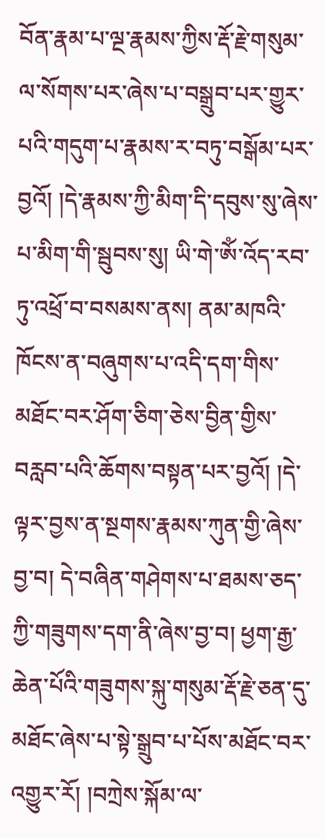བོན་རྣམ་པ་ལྔ་རྣམས་ཀྱིས་རྡོ་རྗེ་གསུམ་ལ་སོགས་པར་ཞེས་པ་བསྒྲུབ་པར་གྱུར་པའི་གདུག་པ་རྣམས་ར་བཏུ་བསྒོམ་པར་བྱའོ། །དེ་རྣམས་ཀྱི་མིག་དི་དབུས་སུ་ཞེས་པ་མིག་གི་སྦུབས་སུ། ཡི་གེ་ཨོཾ་འོད་རབ་ཏུ་འཕྲོ་བ་བསམས་ནས། ནམ་མཁའི་ཁོངས་ན་བཞུགས་པ་འདི་དག་གིས་མཐོང་བར་ཤོག་ཅིག་ཅེས་བྱིན་གྱིས་བརླབ་པའི་ཆོགས་བསྟན་པར་བྱའོ། །དེ་ལྟར་བྱས་ན་སྔགས་རྣམས་ཀུན་གྱི་ཞེས་བྱ་བ། དེ་བཞིན་གཤེགས་པ་ཐམས་ཅད་ཀྱི་གཟུགས་དག་ནི་ཞེས་བྱ་བ། ཕྱག་རྒྱ་ཆེན་པོའི་གཟུགས་སྐུ་གསུམ་རྡོ་རྗེ་ཅན་དུ་མཐོང་ཞེས་པ་སྟེ་སྒྲུབ་པ་པོས་མཐོང་བར་འགྱུར་རོ། །བཀྲེས་སྐོམ་ལ་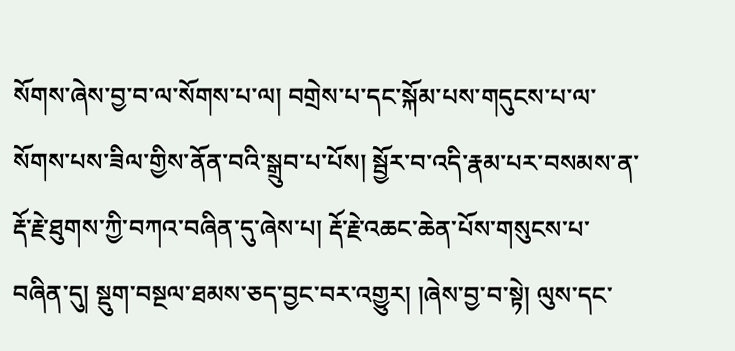སོགས་ཞེས་བྱ་བ་ལ་སོགས་པ་ལ། བགྲེས་པ་དང་སྐོམ་པས་གདུངས་པ་ལ་སོགས་པས་ཟིལ་གྱིས་ནོན་བའི་སྒྲུབ་པ་པོས། སྦྱོར་བ་འདི་རྣམ་པར་བསམས་ན་རྡོ་རྗེ་ཐུགས་ཀྱི་བཀའ་བཞིན་དུ་ཞེས་པ། རྡོ་རྗེ་འཆང་ཆེན་པོས་གསུངས་པ་བཞིན་དུ། སྡུག་བསྔལ་ཐམས་ཅད་བྱང་བར་འགྱུར། །ཞེས་བྱ་བ་སྟེ། ལུས་དང་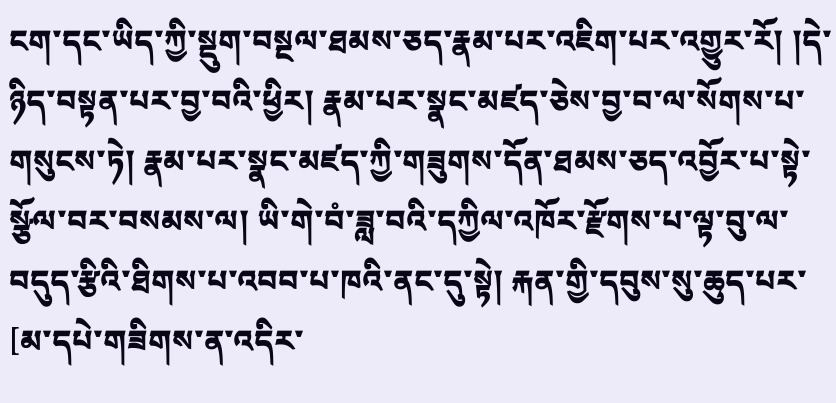ངག་དང་ཡིད་ཀྱི་སྡུག་བསྔལ་ཐམས་ཅད་རྣམ་པར་འཇིག་པར་འགྱུར་རོ། །དེ་ཉིད་བསྟན་པར་བྱ་བའི་ཕྱིར། རྣམ་པར་སྣང་མཛད་ཅེས་བྱ་བ་ལ་སོགས་པ་གསུངས་ཏེ། རྣམ་པར་སྣང་མཛད་ཀྱི་གཟུགས་དོན་ཐམས་ཅད་འབྱོར་པ་སྟེ་སྩོལ་བར་བསམས་ལ། ཡི་གེ་བཾ་ཟླ་བའི་དཀྱིལ་འཁོར་རྫོགས་པ་ལྟ་བུ་ལ་བདུད་རྩིའི་ཐིགས་པ་འབབ་པ་ཁའི་ནང་དུ་སྟེ། རྐན་གྱི་དབུས་སུ་ཆུད་པར་
[མ་དཔེ་གཟིགས་ན་འདིར་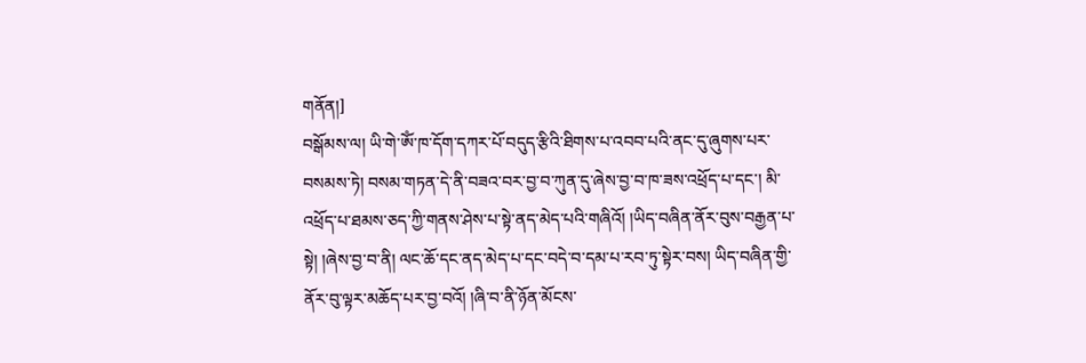གནོན།]
བསྒོམས་ལ། ཡི་གེ་ཨོཾ་ཁ་དོག་དཀར་པོ་བདུད་རྩིའི་ཐིགས་པ་འབབ་པའི་ནང་དུ་ཞུགས་པར་བསམས་ཏེ། བསམ་གཏན་དེ་ནི་བཟའ་བར་བྱ་བ་ཀུན་དུ་ཞེས་བྱ་བ་ཁ་ཟས་འཕྲོད་པ་དང་། མི་འཕྲོད་པ་ཐམས་ཅད་ཀྱི་གནས་ཤེས་པ་སྟེ་ནད་མེད་པའི་གཞིའོ། །ཡིད་བཞིན་ནོར་བུས་བརྒྱན་པ་སྟེ། །ཞེས་བྱ་བ་ནི། ལང་ཆོ་དང་ནད་མེད་པ་དང་བདེ་བ་དམ་པ་རབ་ཏུ་སྟེར་བས། ཡིད་བཞིན་གྱི་ནོར་བུ་ལྟར་མཆོད་པར་བྱ་བའོ། །ཞི་བ་ནི་ཉོན་མོངས་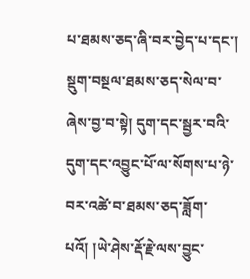པ་ཐམས་ཅད་ཞི་བར་བྱེད་པ་དང་། སྡུག་བསྔལ་ཐམས་ཅད་སེལ་བ་ཞེས་བྱ་བ་སྟེ། དུག་དང་སྦྱར་བའི་དུག་དང་འབྱུང་པོ་ལ་སོགས་པ་ཉེ་བར་འཚེ་བ་ཐམས་ཅད་ཟློག་པའོ། །ཡེ་ཤེས་རྡོ་རྗེ་ལས་བྱུང་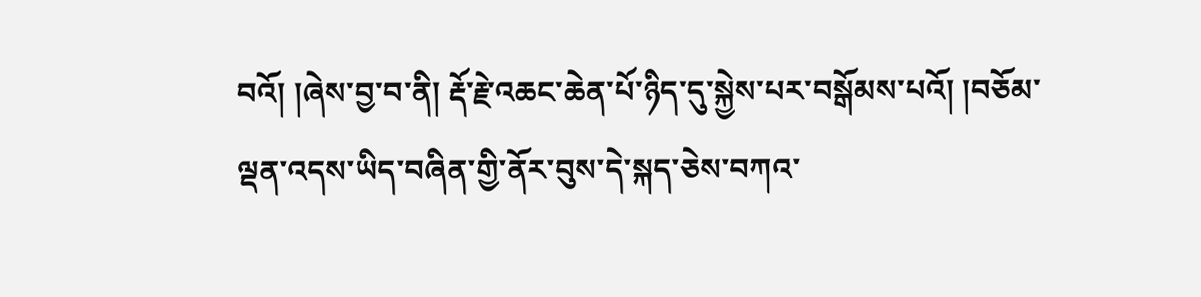བའོ། །ཞེས་བྱ་བ་ནི། རྡོ་རྗེ་འཆང་ཆེན་པོ་ཉིད་དུ་སྐྱེས་པར་བསྒོམས་པའོ། །བཅོམ་ལྡན་འདས་ཡིད་བཞིན་གྱི་ནོར་བུས་དེ་སྐད་ཅེས་བཀའ་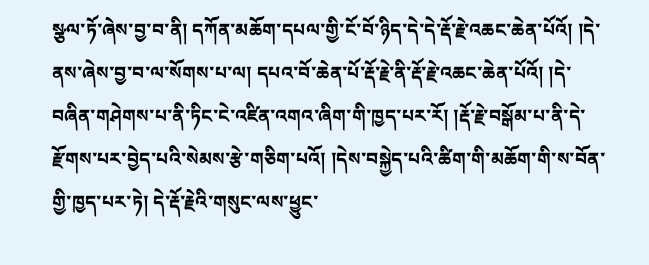སྩལ་ཏོ་ཞེས་བྱ་བ་ནི། དཀོན་མཆོག་དཔལ་གྱི་ངོ་བོ་ཉིད་དེ་དེ་རྡོ་རྗེ་འཆང་ཆེན་པོའོ། །དེ་ནས་ཞེས་བྱ་བ་ལ་སོགས་པ་ལ། དཔའ་བོ་ཆེན་པོ་རྡོ་རྗེ་ནི་རྡོ་རྗེ་འཆང་ཆེན་པོའོ། །དེ་བཞིན་གཤེགས་པ་ནི་ཏིང་ངེ་འཛིན་འགའ་ཞིག་གི་ཁྱད་པར་རོ། །རྡོ་རྗེ་བསྒོམ་པ་ནི་དེ་རྫོགས་པར་བྱེད་པའི་སེམས་རྩེ་གཅིག་པའོ། །དེས་བསྐྱེད་པའི་ཚིག་གི་མཆོག་གི་ས་བོན་གྱི་ཁྱད་པར་ཏེ། དེ་རྡོ་རྗེའི་གསུང་ལས་ཕྱུང་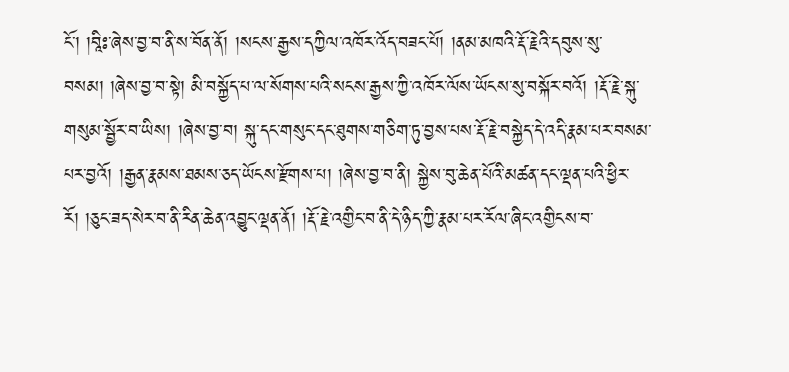ངོ་། །བཱིཿ་ཞེས་བྱ་བ་ནི་ས་བོན་ནོ། །སངས་རྒྱས་དཀྱིལ་འཁོར་འོད་བཟང་པོ། །ནམ་མཁའི་རྡོ་རྗེའི་དབུས་སུ་བསམ། །ཞེས་བྱ་བ་སྟེ། མི་བསྐྱོད་པ་ལ་སོགས་པའི་སངས་རྒྱས་ཀྱི་འཁོར་ལོས་ཡོངས་སུ་བསྐོར་བའོ། །རྡོ་རྗེ་སྐུ་གསུམ་སྦྱོར་བ་ཡིས། །ཞེས་བྱ་བ། སྐུ་དང་གསུང་དང་ཐུགས་གཅིག་ཏུ་བྱས་པས་རྡོ་རྗེ་བསྐྱེད་དེ་འདི་རྣམ་པར་བསམ་པར་བྱའོ། །རྒྱན་རྣམས་ཐམས་ཅད་ཡོངས་རྫོགས་པ། །ཞེས་བྱ་བ་ནི། སྐྱེས་བུ་ཆེན་པོའི་མཚན་དང་ལྡན་པའི་ཕྱིར་རོ། །ཅུང་ཟད་སེར་བ་ནི་རིན་ཆེན་འབྱུང་ལྡན་ནོ། །རྡོ་རྗེ་འགྱིང་བ་ནི་དེ་ཉིད་ཀྱི་རྣམ་པར་རོལ་ཞིང་འགྱིངས་བ་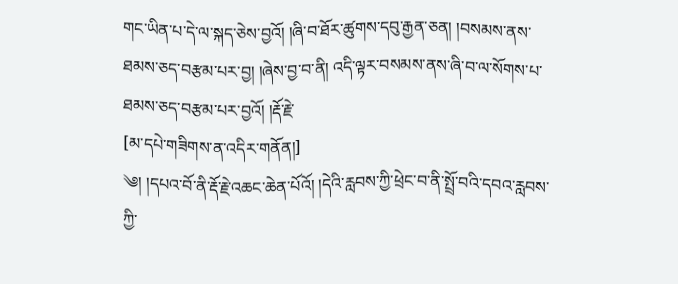གང་ཡིན་པ་དེ་ལ་སྐད་ཅེས་བྱའོ། །ཞི་བ་ཐོར་ཚུགས་དབུ་རྒྱན་ཅན། །བསམས་ནས་ཐམས་ཅད་བརྩམ་པར་བྱ། །ཞེས་བྱ་བ་ནི། འདི་ལྟར་བསམས་ནས་ཞི་བ་ལ་སོགས་པ་ཐམས་ཅད་བརྩམ་པར་བྱའོ། །རྡོ་རྗེ་
[མ་དཔེ་གཟིགས་ན་འདིར་གནོན།]
༄། །དཔའ་བོ་ནི་རྡོ་རྗེ་འཆང་ཆེན་པོའོ། །དེའི་རླབས་ཀྱི་ཕྲེང་བ་ནི་སྤྲོ་བའི་དབའ་རླབས་ཀྱི་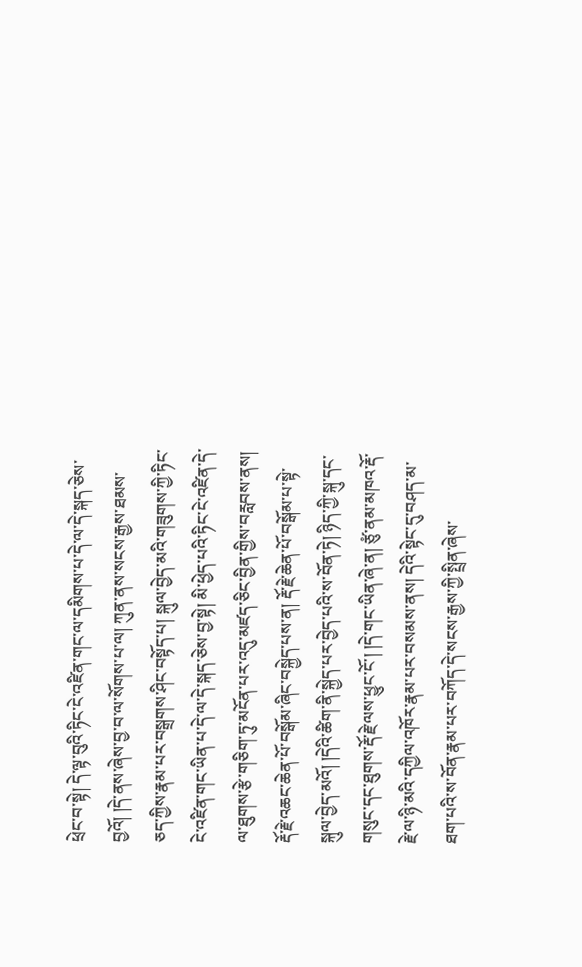ཕྲེང་བ་སྟེ། དེ་ལྟ་བུའི་ཏིང་ངེ་འཛིན་གང་ལ་དམིགས་པ་དེ་ལ་དེ་སྐད་ཅེས་བྱའོ། །དེ་ནས་ཞེས་བྱ་བ་ལ་སོགས་པ་ལ། ཀུན་ནས་སངས་རྒྱས་ཐམས་ཅད་ཀྱིས་རྣམ་པར་བསྒྲགས་ཤིང་བསྟོད་པ། སྐུལ་བྱེད་མའི་གཟུགས་ཀྱི་ཏིང་ངེ་འཛིན་གང་ཡིན་པ་དེ་ལ་དེ་སྐད་ཅེས་བྱ་སྟེ། མི་ཕྱེད་པའི་ཏིང་ངེ་འཛིན་དེ་ལ་ཐུགས་རྩེ་གཅིག་ཏུ་མངོན་པར་འདུ་མཛད་ཅིང་བྱིན་གྱིས་བརླབས་ནས། རྡོ་རྗེ་འཆང་ཆེན་པོ་བསྒོམ་ཞིང་བསྐྱེད་པས་ན། རྡོ་རྗེ་ཆེན་པོ་བསྒོམ་པ་སྟེ་སྐུལ་བྱེད་མའོ། །དེའི་ཚིག་ནི་སྐྱེད་པར་བྱེད་པའི་ས་བོན་ཏེ། ཉིད་ཀྱི་སྐུ་དང་གསུང་དང་ཐུགས་རྡོ་རྗེ་ལས་ཕྱུང་ངོ་། །དེ་གང་ཡིན་ཞེ་ན། ཙུཾ་ནམ་མཁའ་རྡོ་རྗེ་ལ་ཉི་མའི་དཀྱིལ་འཁོར་རྣམ་པར་བསམས་ནས། དེའི་སྟེང་དུ་བཤད་མ་ཐག་པའི་ས་བོན་རྣམ་པར་བཀོད་དེ་སངས་རྒྱས་ཀྱི་སྤྲིན་ཞེས་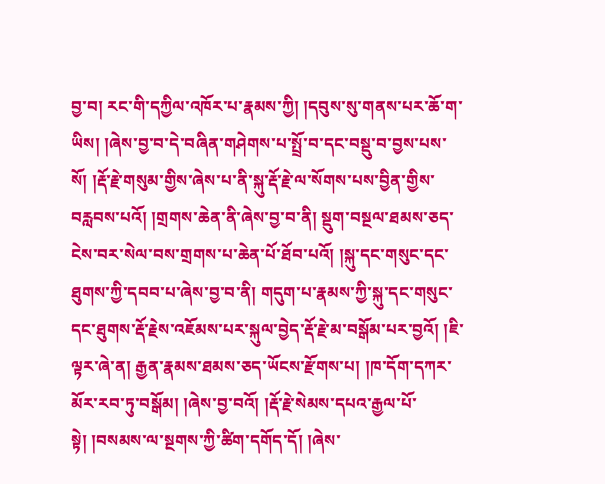བྱ་བ། རང་གི་དཀྱིལ་འཁོར་པ་རྣམས་ཀྱི། །དབུས་སུ་གནས་པར་ཆོ་ག་ཡིས། །ཞེས་བྱ་བ་དེ་བཞིན་གཤེགས་པ་སྤྲོ་བ་དང་བསྡུ་བ་བྱས་པས་སོ། །རྡོ་རྗེ་གསུམ་གྱིས་ཞེས་པ་ནི་སྐུ་རྡོ་རྗེ་ལ་སོགས་པས་བྱིན་གྱིས་བརླབས་པའོ། །གྲགས་ཆེན་ནི་ཞེས་བྱ་བ་ནི། སྡུག་བསྔལ་ཐམས་ཅད་ངེས་བར་སེལ་བས་གྲགས་པ་ཆེན་པོ་ཐོབ་པའོ། །སྐུ་དང་གསུང་དང་ཐུགས་ཀྱི་དབབ་པ་ཞེས་བྱ་བ་ནི། གདུག་པ་རྣམས་ཀྱི་སྐུ་དང་གསུང་དང་ཐུགས་རྡོ་རྗེས་འཇོམས་པར་སྐུལ་བྱེད་རྡོ་རྗེ་མ་བསྒོམ་པར་བྱའོ། །ཇི་ལྟར་ཞེ་ན། རྒྱན་རྣམས་ཐམས་ཅད་ཡོངས་རྫོགས་པ། །ཁ་དོག་དཀར་མོར་རབ་ཏུ་བསྒོམ། །ཞེས་བྱ་བའོ། །རྡོ་རྗེ་སེམས་དཔའ་རྒྱལ་པོ་སྟེ། །བསམས་ལ་སྔགས་ཀྱི་ཚིག་དགོད་དོ། །ཞེས་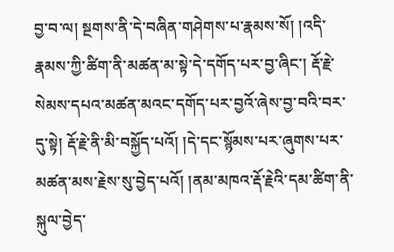བྱ་བ་ལ། སྔགས་ནི་དེ་བཞིན་གཤེགས་པ་རྣམས་སོ། །འདི་རྣམས་ཀྱི་ཚིག་ནི་མཚན་མ་སྟེ་དེ་དགོད་པར་བྱ་ཞིང་། རྡོ་རྗེ་སེམས་དཔའ་མཚན་མའང་དགོད་པར་བྱའོ་ཞེས་བྱ་བའི་བར་དུ་སྟེ། རྡོ་རྗེ་ནི་མི་བསྐྱོད་པའོ། །དེ་དང་སྙོམས་པར་ཞུགས་པར་མཚན་མས་རྗེས་སུ་བྱེད་པའོ། །ནམ་མཁའ་རྡོ་རྗེའི་དམ་ཚིག་ནི་སྐུལ་བྱེད་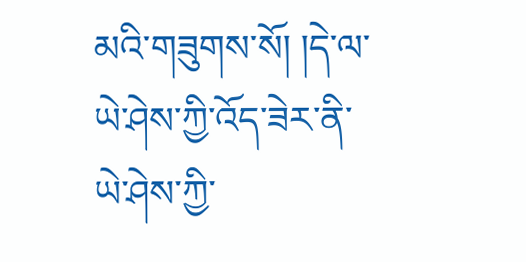མའི་གཟུགས་སོ། །དེ་ལ་ཡེ་ཤེས་ཀྱི་འོད་ཟེར་ནི་ཡེ་ཤེས་ཀྱི་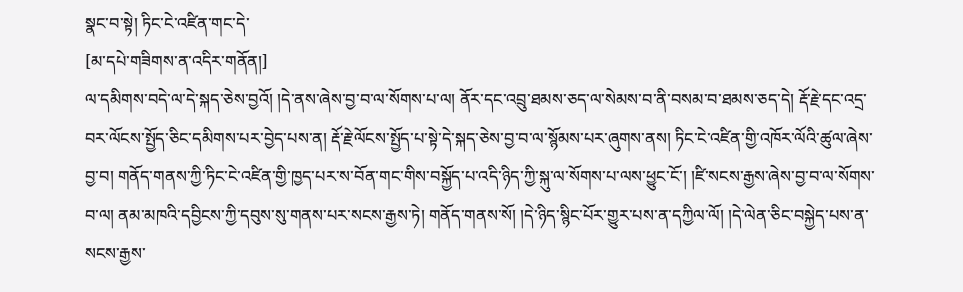སྣང་བ་སྟེ། ཏིང་ངེ་འཛིན་གང་དེ་
[མ་དཔེ་གཟིགས་ན་འདིར་གནོན།]
ལ་དམིགས་བདེ་ལ་དེ་སྐད་ཅེས་བྱའོ། །དེ་ནས་ཞེས་བྱ་བ་ལ་སོགས་པ་ལ། ནོར་དང་འབྲུ་ཐམས་ཅད་ལ་སེམས་བ་ནི་བསམ་བ་ཐམས་ཅད་དེ། རྡོ་རྗེ་དང་འདྲ་བར་ལོངས་སྤྱོད་ཅིང་དམིགས་པར་བྱེད་པས་ན། རྡོ་རྗེ་ལོངས་སྤྱོད་པ་སྟེ་དེ་སྐད་ཅེས་བྱ་བ་ལ་སྙོམས་པར་ཞུགས་ནས། ཏིང་ངེ་འཛིན་གྱི་འཁོར་ལོའི་ཚུལ་ཞེས་བྱ་བ། གནོད་གནས་ཀྱི་ཏིང་ངེ་འཛིན་གྱི་ཁྱད་པར་ས་བོན་གང་གིས་བསྐྱོད་པ་འདི་ཉིད་ཀྱི་སྐུ་ལ་སོགས་པ་ལས་ཕྱུང་ངོ་། །ཛི་སངས་རྒྱས་ཞེས་བྱ་བ་ལ་སོགས་བ་ལ། ནམ་མཁའི་དབྱིངས་ཀྱི་དབུས་སུ་གནས་པར་སངས་རྒྱས་ཏེ། གནོད་གནས་སོ། །དེ་ཉིད་སྙིང་པོར་གྱུར་པས་ན་དཀྱིལ་ལོ། །དེ་ལེན་ཅིང་བསྐྱེད་པས་ན་སངས་རྒྱས་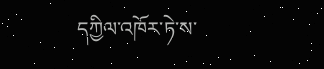དཀྱིལ་འཁོར་ཏེ་ས་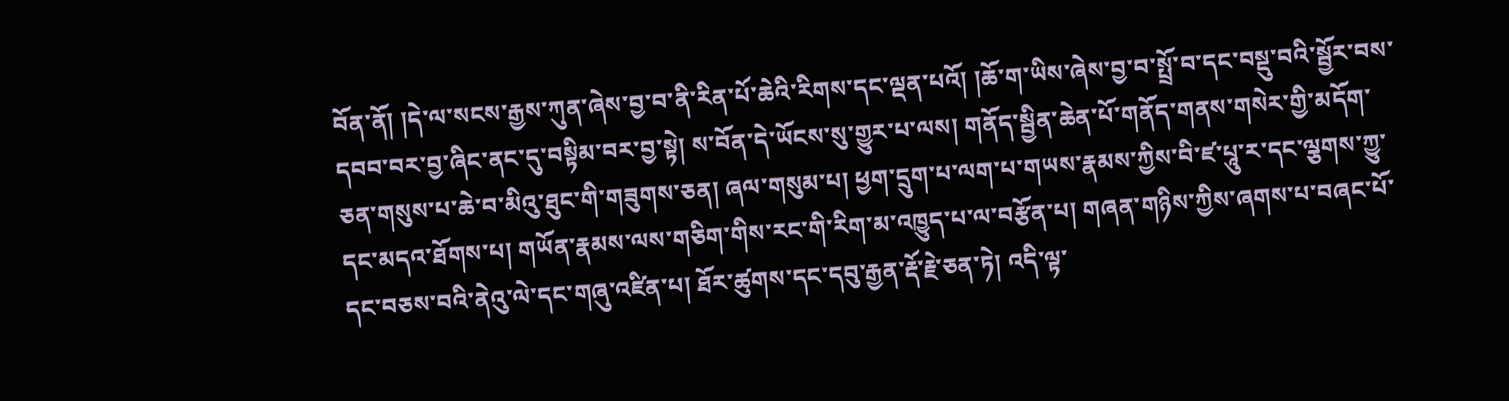བོན་ནོ། །དེ་ལ་སངས་རྒྱས་ཀུན་ཞེས་བྱ་བ་ནི་རིན་པོ་ཆེའི་རིགས་དང་ལྡན་པའོ། །ཆོ་ག་ཡིས་ཞེས་བྱ་བ་སྤྲོ་བ་དང་བསྡུ་བའི་སྦྱོར་བས་དབབ་བར་བྱ་ཞིང་ནང་དུ་བསྟིམ་བར་བྱ་སྟེ། ས་བོན་དེ་ཡོངས་སུ་གྱུར་པ་ལས། གནོད་སྦྱིན་ཆེན་པོ་གནོད་གནས་གསེར་གྱི་མདོག་ཅན་གསུས་པ་ཆེ་བ་མིའུ་ཐུང་གི་གཟུགས་ཅན། ཞལ་གསུམ་པ། ཕྱག་དྲུག་པ་ལག་པ་གཡས་རྣམས་ཀྱིས་བི་ཛ་པཱུ་ར་དང་ལྕགས་ཀྱུ་དང་མདའ་ཐོགས་པ། གཡོན་རྣམས་ལས་གཅིག་གིས་རང་གི་རིག་མ་འཁྱུད་པ་ལ་བརྩོན་པ། གཞན་གཉིས་ཀྱིས་ཞགས་པ་བཞང་པོ་དང་བཅས་བའི་ནེའུ་ལེ་དང་གཞུ་འཛིན་པ། ཐོར་ཚུགས་དང་དབུ་རྒྱན་རྡོ་རྗེ་ཅན་ཏེ། འདི་ལྟ་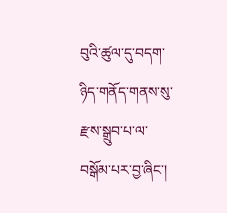བུའི་ཚུལ་དུ་བདག་ཉིད་གནོད་གནས་སུ་རྫས་སྒྲུབ་པ་ལ་བསྒོམ་པར་བྱ་ཞིང་།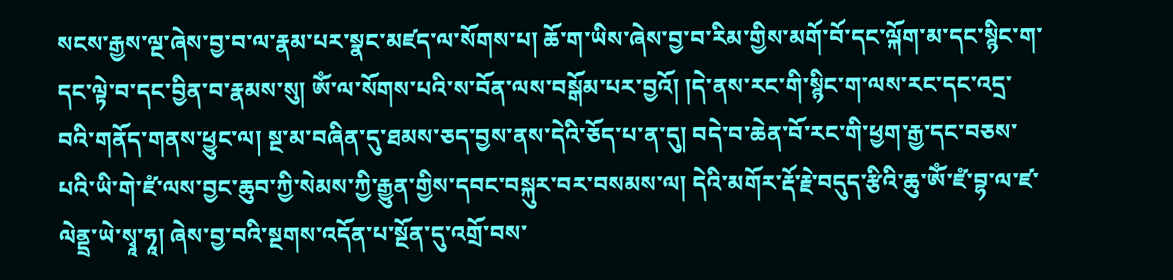སངས་རྒྱས་ལྔ་ཞེས་བྱ་བ་ལ་རྣམ་པར་སྣང་མཛད་ལ་སོགས་པ། ཆོ་ག་ཡིས་ཞེས་བྱ་བ་རིམ་གྱིས་མགོ་བོ་དང་ལྐོག་མ་དང་སྙིང་ག་དང་ལྟེ་བ་དང་བྱིན་བ་རྣམས་སུ། ཨོཾ་ལ་སོགས་པའི་ས་བོན་ལས་བསྒོམ་པར་བྱའོ། །དེ་ནས་རང་གི་སྙིང་ག་ལས་རང་དང་འདྲ་བའི་གནོད་གནས་ཕྱུང་ལ། སྔ་མ་བཞིན་དུ་ཐམས་ཅད་བྱས་ནས་དེའི་ཅོད་པ་ན་དུ། བདེ་བ་ཆེན་བོ་རང་གི་ཕྱག་རྒྱ་དང་བཅས་པའི་ཡི་གེ་ཛཾ་ལས་བྱང་ཆུབ་ཀྱི་སེམས་ཀྱི་རྒྱུན་གྱིས་དབང་བསྐུར་བར་བསམས་ལ། དེའི་མགོར་རྡོ་རྗེ་བདུད་རྩིའི་ཆུ་ཨོཾ་ཛཾ་བྷ་ལ་ཛ་ལེནྡྲ་ཡེ་སྭཱ་ཧཱ། ཞེས་བྱ་བའི་སྔགས་འདོན་པ་སྔོན་དུ་འགྲོ་བས་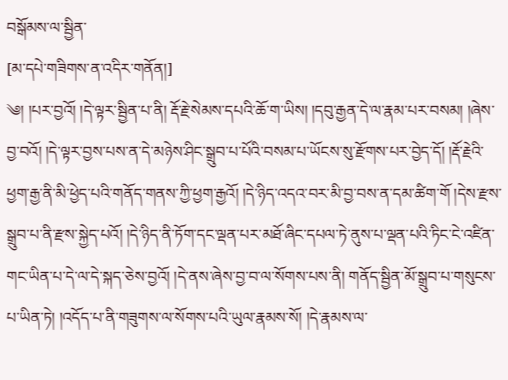བསྒོམས་ལ་སྦྱིན་
[མ་དཔེ་གཟིགས་ན་འདིར་གནོན།]
༄། །པར་བྱའོ། །དེ་ལྟར་སྦྱིན་པ་ནི། རྡོ་རྗེ་སེམས་དཔའི་ཆོ་ག་ཡིས། །དབུ་རྒྱན་དེ་ལ་རྣམ་པར་བསམ། །ཞེས་བྱ་བའོ། །དེ་ལྟར་བྱས་པས་ན་དེ་མཉེས་ཤིང་སྒྲུབ་པ་པོའི་བསམ་པ་ཡོངས་སུ་རྫོགས་པར་བྱེད་དོ། །རྡོ་རྗེའི་ཕྱག་རྒྱ་ནི་མི་ཕྱེད་པའི་གནོད་གནས་ཀྱི་ཕྱག་རྒྱའོ། །དེ་ཉིད་འདའ་བར་མི་བྱ་བས་ན་དམ་ཚིག་གོ །དེས་རྫས་སྒྲུབ་པ་ནི་རྫས་སྐྱེད་པའོ། །དེ་ཉིད་ནི་ཏོག་དང་ལྡན་པར་མཐོ་ཞིང་དཔལ་ཏེ་ནུས་པ་ལྡན་པའི་ཏིང་ངེ་འཛིན་གང་ཡིན་པ་དེ་ལ་དེ་སྐད་ཅེས་བྱའོ། །དེ་ནས་ཞེས་བྱ་བ་ལ་སོགས་པས་ནི། གནོད་སྦྱིན་མོ་སྒྲུབ་པ་གསུངས་པ་ཡིན་ཏེ། །འདོད་པ་ནི་གཟུགས་ལ་སོགས་པའི་ཡུལ་རྣམས་སོ། །དེ་རྣམས་ལ་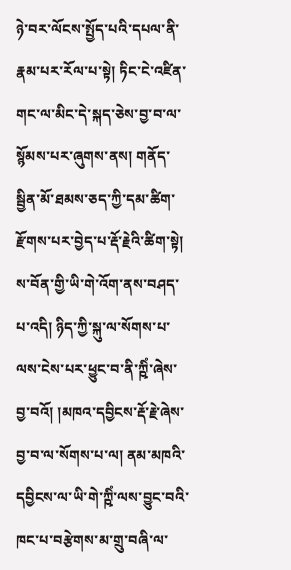ཉེ་བར་ལོངས་སྤྱོད་པའི་དཔལ་ནི་རྣམ་པར་རོལ་པ་སྟེ། ཏིང་ངེ་འཛིན་གང་ལ་མིང་དེ་སྐད་ཅེས་བྱ་བ་ལ་སྙོམས་པར་ཞུགས་ནས། གནོད་སྦྱིན་མོ་ཐམས་ཅད་ཀྱི་དམ་ཚིག་རྫོགས་པར་བྱེད་པ་རྡོ་རྗེའི་ཚིག་སྟེ། ས་བོན་གྱི་ཡི་གེ་འོག་ནས་བཤད་པ་འདི། ཉིད་ཀྱི་སྐུ་ལ་སོགས་པ་ལས་ངེས་པར་ཕྱུང་བ་ནི་ཀྵིཾ་ཞེས་བྱ་བའོ། །མཁའ་དབྱིངས་རྡོ་རྗེ་ཞེས་བྱ་བ་ལ་སོགས་པ་ལ། ནམ་མཁའི་དབྱིངས་ལ་ཡི་གེ་ཀྵིཾ་ལས་བྱུང་བའི་ཁང་པ་བརྩེགས་མ་གྲུ་བཞི་ལ་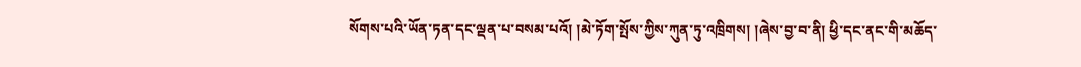སོགས་པའི་ཡོན་ཏན་དང་ལྡན་པ་བསམ་པའོ། །མེ་ཏོག་སྤོས་ཀྱིས་ཀུན་ཏུ་འཁྲིགས། །ཞེས་བྱ་བ་ནི། ཕྱི་དང་ནང་གི་མཆོད་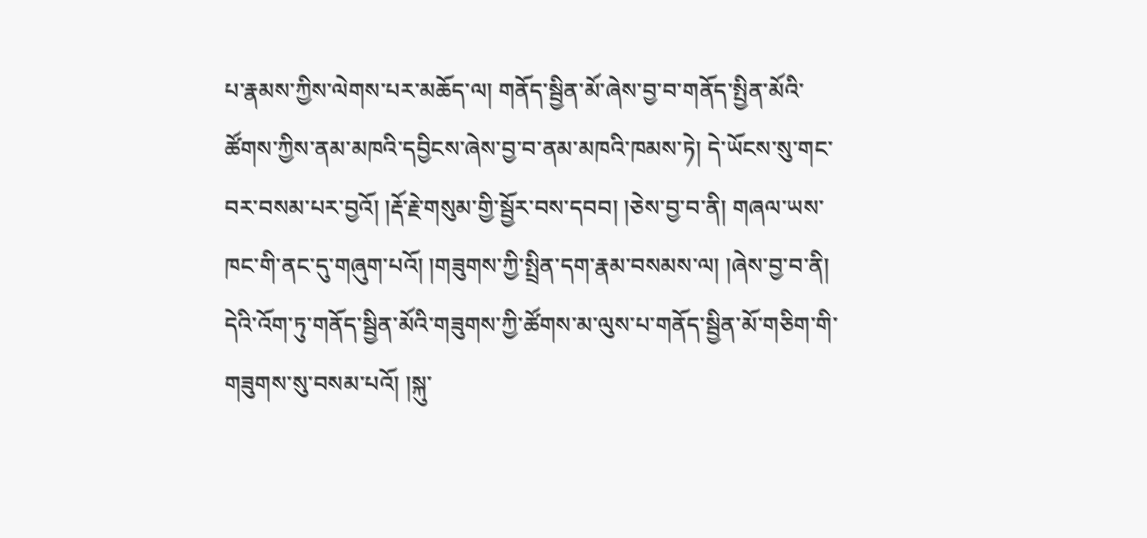པ་རྣམས་ཀྱིས་ལེགས་པར་མཆོད་ལ། གནོད་སྦྱིན་མོ་ཞེས་བྱ་བ་གནོད་སྤྱིན་མོའི་ཚོགས་ཀྱིས་ནམ་མཁའི་དབྱིངས་ཞེས་བྱ་བ་ནམ་མཁའི་ཁམས་ཏེ། དེ་ཡོངས་སུ་གང་བར་བསམ་པར་བྱའོ། །རྡོ་རྗེ་གསུམ་གྱི་སྦྱོར་བས་དབབ། །ཅེས་བྱ་བ་ནི། གཞལ་ཡས་ཁང་གི་ནང་དུ་གཞུག་པའོ། །གཟུགས་ཀྱི་སྤྲིན་དག་རྣམ་བསམས་ལ། །ཞེས་བྱ་བ་ནི། དེའི་འོག་ཏུ་གནོད་སྦྱིན་མོའི་གཟུགས་ཀྱི་ཚོགས་མ་ལུས་པ་གནོད་སྦྱིན་མོ་གཅིག་གི་གཟུགས་སུ་བསམ་པའོ། །སྐུ་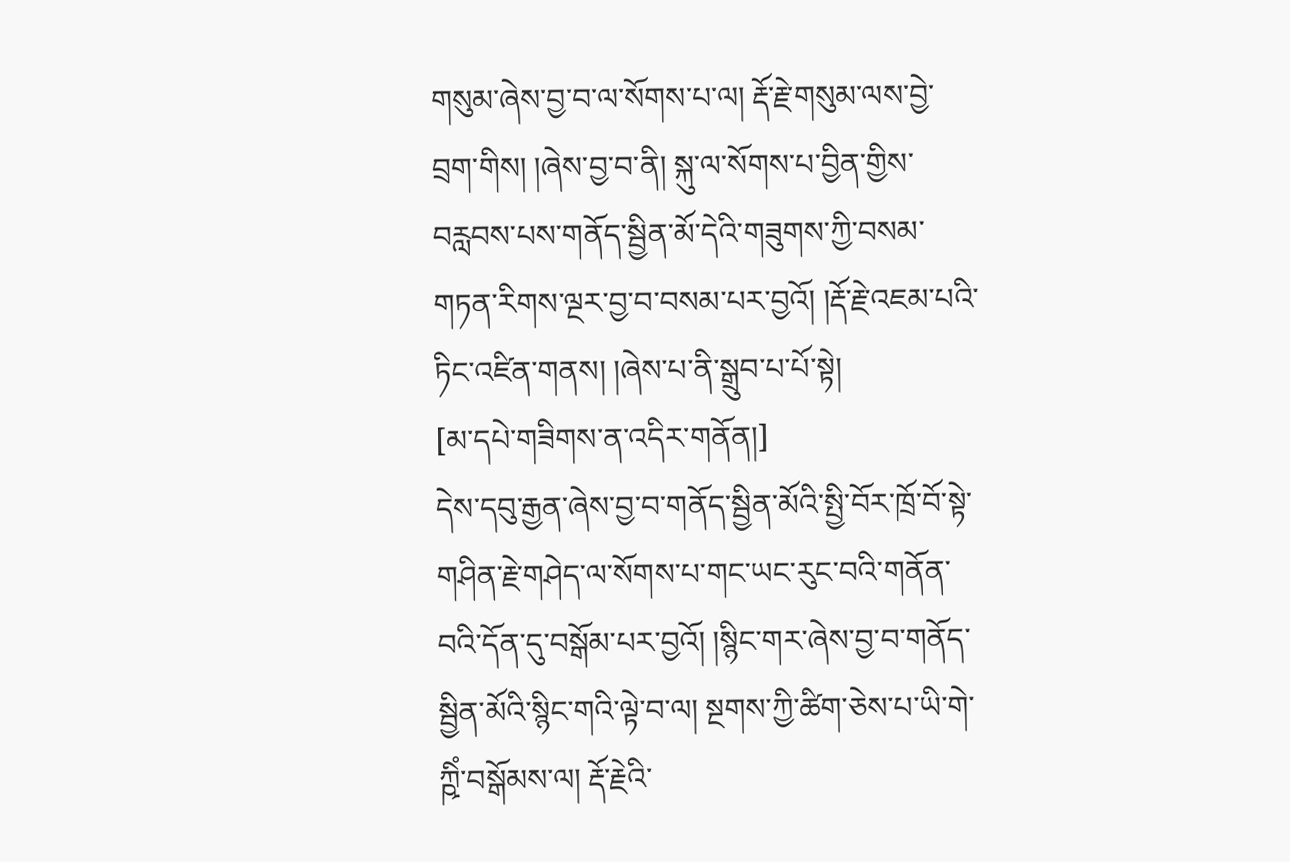གསུམ་ཞེས་བྱ་བ་ལ་སོགས་པ་ལ། རྡོ་རྗེ་གསུམ་ལས་བྱེ་བྲག་གིས། །ཞེས་བྱ་བ་ནི། སྐུ་ལ་སོགས་པ་བྱིན་གྱིས་བརླབས་པས་གནོད་སྦྱིན་མོ་དེའི་གཟུགས་ཀྱི་བསམ་གཏན་རིགས་ལྔར་བྱ་བ་བསམ་པར་བྱའོ། །རྡོ་རྗེ་འཇམ་པའི་ཏིང་འཛིན་གནས། །ཞེས་པ་ནི་སྒྲུབ་པ་པོ་སྟེ།
[མ་དཔེ་གཟིགས་ན་འདིར་གནོན།]
དེས་དབུ་རྒྱན་ཞེས་བྱ་བ་གནོད་སྦྱིན་མོའི་སྤྱི་བོར་ཁྲོ་བོ་སྟེ་གཤིན་རྗེ་གཤེད་ལ་སོགས་པ་གང་ཡང་རུང་བའི་གནོན་བའི་དོན་དུ་བསྒོམ་པར་བྱའོ། །སྙིང་གར་ཞེས་བྱ་བ་གནོད་སྦྱིན་མོའི་སྙིང་གའི་ལྟེ་བ་ལ། སྔགས་ཀྱི་ཚིག་ཅེས་པ་ཡི་གེ་ཀྵིཾ་བསྒོམས་ལ། རྡོ་རྗེའི་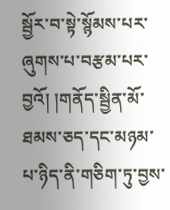སྦྱོར་བ་སྟེ་སྙོམས་པར་ཞུགས་པ་བརྩམ་པར་བྱའོ། །གནོད་སྦྱིན་མོ་ཐམས་ཅད་དང་མཉམ་པ་ཉིད་ནི་གཅིག་ཏུ་བྱས་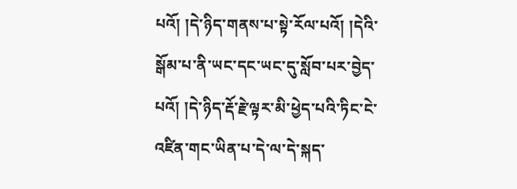པའོ། །དེ་ཉིད་གནས་པ་སྟེ་རོལ་པའོ། །དེའི་སྒོམ་པ་ནི་ཡང་དང་ཡང་དུ་སློབ་པར་བྱེད་པའོ། །དེ་ཉིད་རྡོ་རྗེ་ལྟར་མི་ཕྱེད་པའི་ཏིང་ངེ་འཛིན་གང་ཡིན་པ་དེ་ལ་དེ་སྐད་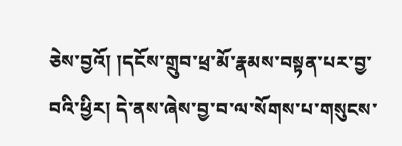ཅེས་བྱའོ། །དངོས་གྲུབ་ཕྲ་མོ་རྣམས་བསྟན་པར་བྱ་བའི་ཕྱིར། དེ་ནས་ཞེས་བྱ་བ་ལ་སོགས་པ་གསུངས་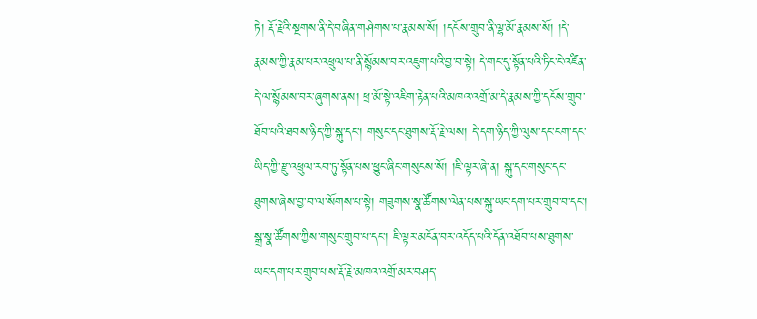ཏེ། རྡོ་རྗེའི་སྔགས་ནི་དེ་བཞིན་གཤེགས་པ་རྣམས་སོ། །དངོས་གྲུབ་ནི་ལྷ་མོ་རྣམས་སོ། །དེ་རྣམས་ཀྱི་རྣམ་པར་འཕྲུལ་པ་ནི་སྙོམས་བར་འཇུག་པའི་བྱ་བ་སྟེ། དེ་གང་དུ་སྟོན་པའི་ཏིང་ངེ་འཛིན་དེ་ལ་སྙོམས་བར་ཞུགས་ནས། ཕྲ་མོ་སྟེ་འཇིག་རྟེན་པའི་མཁའ་འགྲོ་མ་དེ་རྣམས་ཀྱི་དངོས་གྲུབ་ཐོབ་པའི་ཐབས་ཉིད་ཀྱི་སྐུ་དང་། གསུང་དང་ཐུགས་རྡོ་རྗེ་ལས། དེ་དག་ཉིད་ཀྱི་ལུས་དང་ངག་དང་ཡིད་ཀྱི་རྫུ་འཕྲུལ་རབ་ཏུ་སྟོན་པས་ཕྱུང་ཞིང་གསུངས་སོ། །ཇི་ལྟར་ཞེ་ན། སྐུ་དང་གསུང་དང་ཐུགས་ཞེས་བྱ་བ་ལ་སོགས་པ་སྟེ། གཟུགས་སྣ་ཚོགས་ལེན་པས་སྐུ་ཡང་དག་པར་གྲུབ་བ་དང་། སྒྲ་སྣ་ཚོགས་ཀྱིས་གསུང་གྲུབ་པ་དང་། ཇི་ལྟར་མངོན་བར་འདོད་པའི་དོན་འཐོབ་པས་ཐུགས་ཡང་དག་པར་གྲུབ་པས་རྡོ་རྗེ་མཁའ་འགྲོ་མར་བཤད་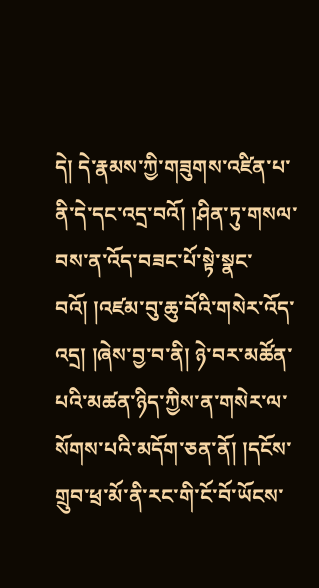དེ། དེ་རྣམས་ཀྱི་གཟུགས་འཛིན་པ་ནི་དེ་དང་འདྲ་བའོ། །ཤིན་ཏུ་གསལ་བས་ན་འོད་བཟང་པོ་སྟེ་སྣང་བའོ། །འཛམ་བུ་ཆུ་བོའི་གསེར་འོད་འདྲ། །ཞེས་བྱ་བ་ནི། ཉེ་བར་མཚོན་པའི་མཚན་ཉིད་ཀྱིས་ན་གསེར་ལ་སོགས་པའི་མདོག་ཅན་ནོ། །དངོས་གྲུབ་ཕྲ་མོ་ནི་རང་གི་ངོ་བོ་ཡོངས་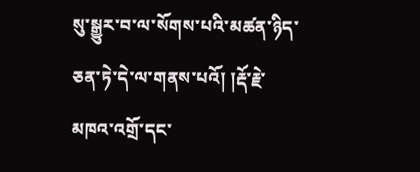སུ་སྒྱུར་བ་ལ་སོགས་པའི་མཚན་ཉིད་ཅན་ཏེ་དེ་ལ་གནས་པའོ། །རྡོ་རྗེ་མཁའ་འགྲོ་དང་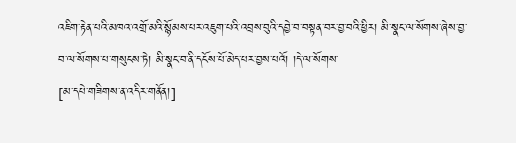འཇིག་རྟེན་པའི་མཁའ་འགྲོ་མའི་སྙོམས་པར་འཇུག་པའི་འབྲས་བུའི་དབྱེ་བ་བསྟན་བར་བྱ་བའི་ཕྱིར། མི་སྣང་ལ་སོགས་ཞེས་བྱ་བ་ལ་སོགས་པ་གསུངས་ཏེ། མི་སྣང་བ་ནི་དངོས་པོ་མེད་པར་བྱས་པའོ། །དེ་ལ་སོགས་
[མ་དཔེ་གཟིགས་ན་འདིར་གནོན།]